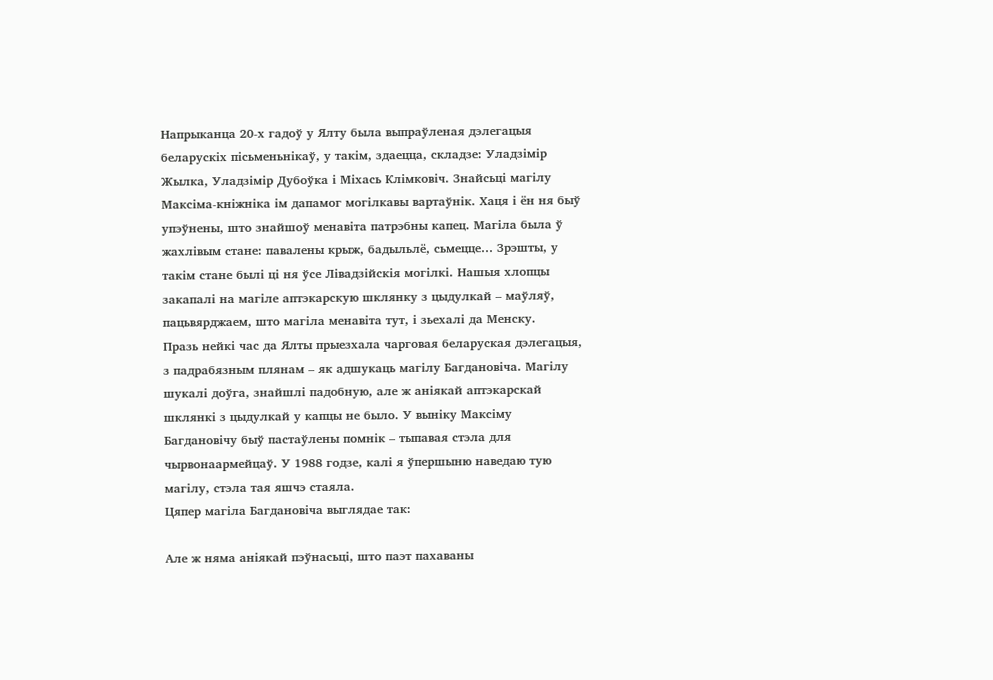Напрыканца 20-х гадоў у Ялту была выпраўленая дэлегацыя беларускіх пісьменьнікаў, у такім, здаецца, складзе: Уладзімір Жылка, Уладзімір Дубоўка і Міхась Клімковіч. Знайсьці магілу Максіма-кніжніка ім дапамог могілкавы вартаўнік. Хаця і ён ня быў упэўнены, што знайшоў менавіта патрэбны капец. Магіла была ў жахлівым стане: павалены крыж, бадыльлё, сьмецце… Зрэшты, у такім стане былі ці ня ўсе Лівадзійскія могілкі. Нашыя хлопцы закапалі на магіле аптэкарскую шклянку з цыдулкай – маўляў, пацьвярджаем, што магіла менавіта тут, і зьехалі да Менску.
Празь нейкі час да Ялты прыезхала чарговая беларуская дэлегацыя, з падрабязным плянам – як адшукаць магілу Багдановіча. Магілу шукалі доўга, знайшлі падобную, але ж аніякай аптэкарскай шклянкі з цыдулкай у капцы не было. У выніку Максіму Багдановічу быў пастаўлены помнік – тыпавая стэла для чырвонаармейцаў. У 1988 годзе, калі я ўпершыню наведаю тую магілу, стэла тая яшчэ стаяла.
Цяпер магіла Багдановіча выглядае так:

Але ж няма аніякай пэўнасьці, што паэт пахаваны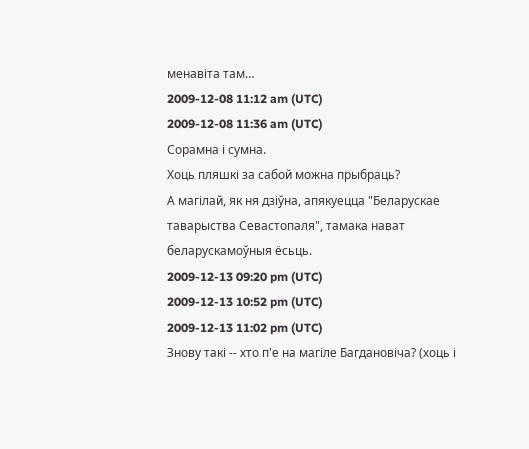менавіта там…
2009-12-08 11:12 am (UTC)
2009-12-08 11:36 am (UTC)
Сорамна і сумна.
Хоць пляшкі за сабой можна прыбраць?
А магілай, як ня дзіўна, апякуецца "Беларускае таварыства Севастопаля", тамака нават беларускамоўныя ёсьць.
2009-12-13 09:20 pm (UTC)
2009-12-13 10:52 pm (UTC)
2009-12-13 11:02 pm (UTC)
Знову такі -- хто п'е на магіле Багдановіча? (хоць і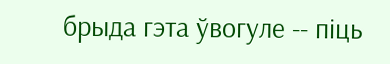брыда гэта ўвогуле -- піць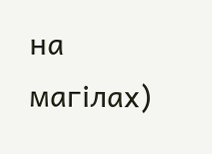на магілах)